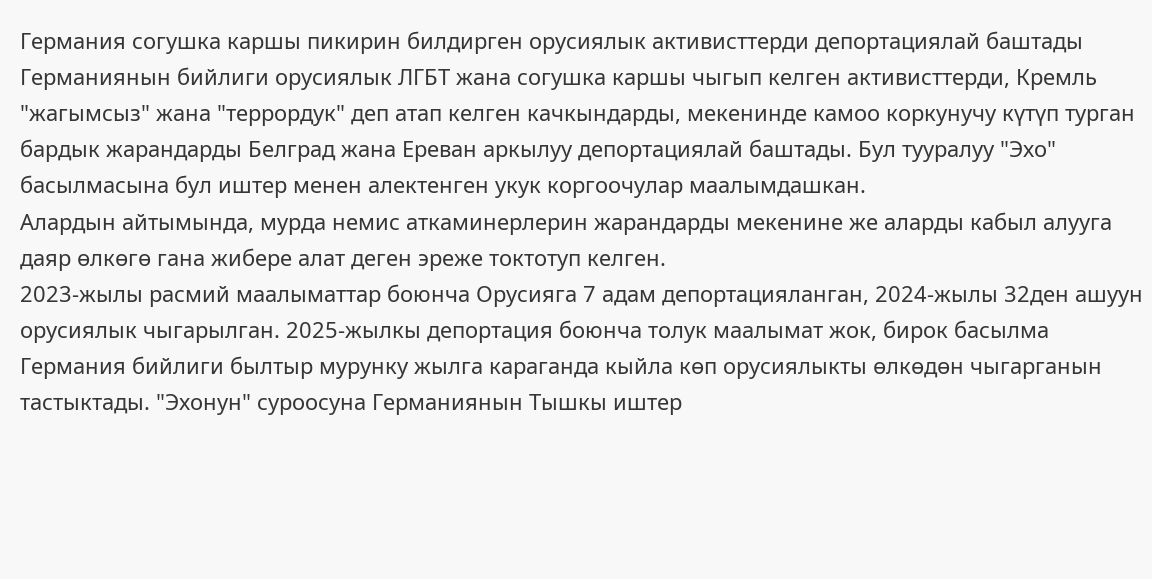Германия согушка каршы пикирин билдирген орусиялык активисттерди депортациялай баштады
Германиянын бийлиги орусиялык ЛГБТ жана согушка каршы чыгып келген активисттерди, Кремль "жагымсыз" жана "террордук" деп атап келген качкындарды, мекенинде камоо коркунучу күтүп турган бардык жарандарды Белград жана Ереван аркылуу депортациялай баштады. Бул тууралуу "Эхо" басылмасына бул иштер менен алектенген укук коргоочулар маалымдашкан.
Алардын айтымында, мурда немис аткаминерлерин жарандарды мекенине же аларды кабыл алууга даяр өлкөгө гана жибере алат деген эреже токтотуп келген.
2023-жылы расмий маалыматтар боюнча Орусияга 7 адам депортацияланган, 2024-жылы 32ден ашуун орусиялык чыгарылган. 2025-жылкы депортация боюнча толук маалымат жок, бирок басылма Германия бийлиги былтыр мурунку жылга караганда кыйла көп орусиялыкты өлкөдөн чыгарганын тастыктады. "Эхонун" суроосуна Германиянын Тышкы иштер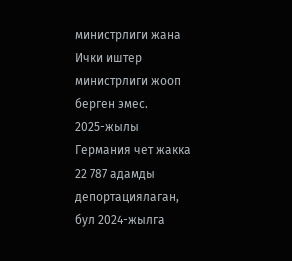министрлиги жана Ички иштер министрлиги жооп берген эмес.
2025-жылы Германия чет жакка 22 787 адамды депортациялаган, бул 2024-жылга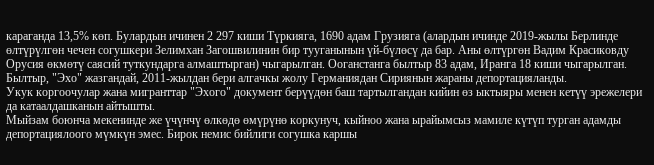караганда 13,5% көп. Булардын ичинен 2 297 киши Түркияга, 1690 адам Грузияга (алардын ичинде 2019-жылы Берлинде өлтүрүлгөн чечен согушкери Зелимхан Загошвилинин бир тууганынын үй-бүлөсү да бар. Аны өлтүргөн Вадим Красиковду Орусия өкмөтү саясий туткундарга алмаштырган) чыгарылган. Ооганстанга былтыр 83 адам, Иранга 18 киши чыгарылган. Былтыр, "Эхо" жазгандай, 2011-жылдан бери алгачкы жолу Германиядан Сириянын жараны депортацияланды.
Укук коргоочулар жана мигранттар "Эхого" документ берүүдөн баш тартылгандан кийин өз ыктыяры менен кетүү эрежелери да катаалдашканын айтышты.
Мыйзам боюнча мекенинде же үчүнчү өлкөдө өмүрүнө коркунуч, кыйноо жана ырайымсыз мамиле күтүп турган адамды депортациялоого мүмкүн эмес. Бирок немис бийлиги согушка каршы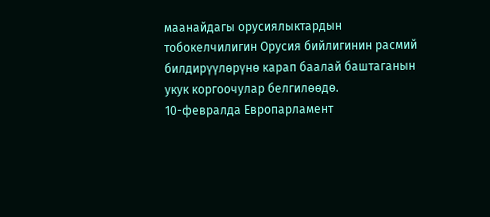маанайдагы орусиялыктардын тобокелчилигин Орусия бийлигинин расмий билдирүүлөрүнө карап баалай баштаганын укук коргоочулар белгилөөдө.
10-февралда Европарламент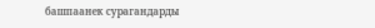башпаанек сурагандарды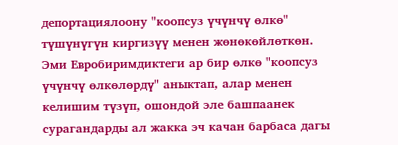депортациялоону "коопсуз үчүнчү өлкө" түшүнүгүн киргизүү менен жөнөкөйлөткөн. Эми Евробиримдиктеги ар бир өлкө "коопсуз үчүнчү өлкөлөрдү" аныктап, алар менен келишим түзүп, ошондой эле башпаанек сурагандарды ал жакка эч качан барбаса дагы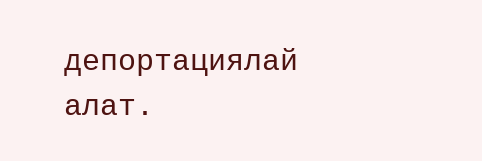депортациялай алат.